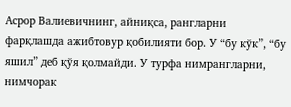Асрор Валиевичнинг, айниқса, рангларни фарқлашда ажибтовур қобилияти бор. У “бу кўк”, “бу яшил” деб қўя қолмайди. У турфа нимрангларни, нимчорак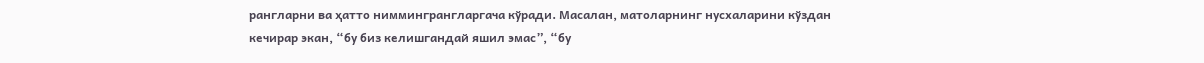рангларни ва ҳатто ниммингрангларгача кўради. Масалан, матоларнинг нусхаларини кўздан кечирар экан, “бу биз келишгандай яшил эмас”, “бу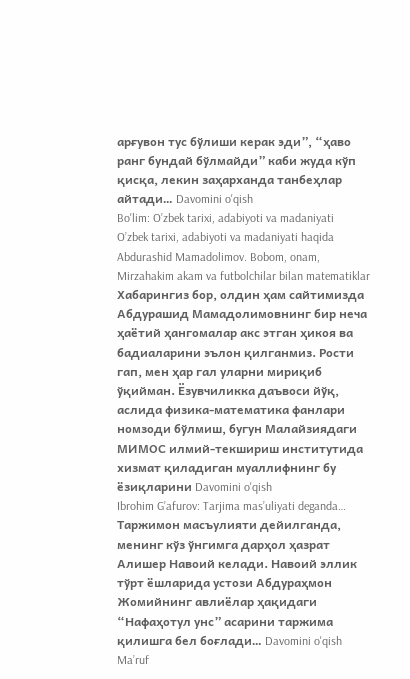арғувон тус бўлиши керак эди”, “ҳаво ранг бундай бўлмайди” каби жуда кўп қисқа, лекин заҳарханда танбеҳлар айтади… Davomini o'qish
Bo'lim: O’zbek tarixi, adabiyoti va madaniyati
O’zbek tarixi, adabiyoti va madaniyati haqida
Abdurashid Mamadolimov. Bobom, onam, Mirzahakim akam va futbolchilar bilan matematiklar
Хабарингиз бор, олдин ҳам сайтимизда Абдурашид Мамадолимовнинг бир неча ҳаётий ҳангомалар акс этган ҳикоя ва бадиаларини эълон қилганмиз. Рости гап, мен ҳар гал уларни мириқиб ўқийман. Ёзувчиликка даъвоси йўқ, аслида физика-математика фанлари номзоди бўлмиш, бугун Малайзиядаги МИМОС илмий-текшириш институтида хизмат қиладиган муаллифнинг бу ёзиқларини Davomini o'qish
Ibrohim G’afurov: Tarjima mas’uliyati deganda…
Таржимон масъулияти дейилганда, менинг кўз ўнгимга дарҳол ҳазрат Алишер Навоий келади. Навоий эллик тўрт ёшларида устози Абдураҳмон Жомийнинг авлиёлар ҳақидаги “Нафаҳотул унс” асарини таржима қилишга бел боғлади… Davomini o'qish
Ma’ruf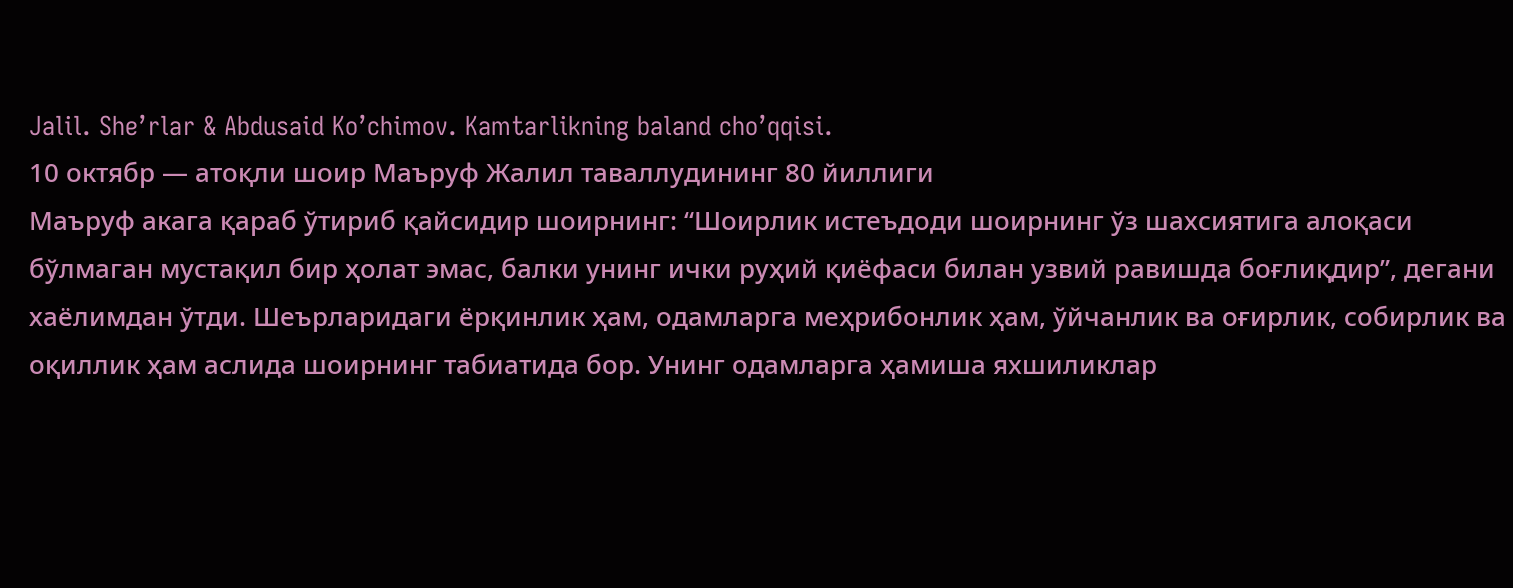Jalil. She’rlar & Abdusaid Ko’chimov. Kamtarlikning baland cho’qqisi.
10 октябр — атоқли шоир Маъруф Жалил таваллудининг 80 йиллиги
Маъруф акага қараб ўтириб қайсидир шоирнинг: “Шоирлик истеъдоди шоирнинг ўз шахсиятига алоқаси бўлмаган мустақил бир ҳолат эмас, балки унинг ички руҳий қиёфаси билан узвий равишда боғлиқдир”, дегани хаёлимдан ўтди. Шеърларидаги ёрқинлик ҳам, одамларга меҳрибонлик ҳам, ўйчанлик ва оғирлик, собирлик ва оқиллик ҳам аслида шоирнинг табиатида бор. Унинг одамларга ҳамиша яхшиликлар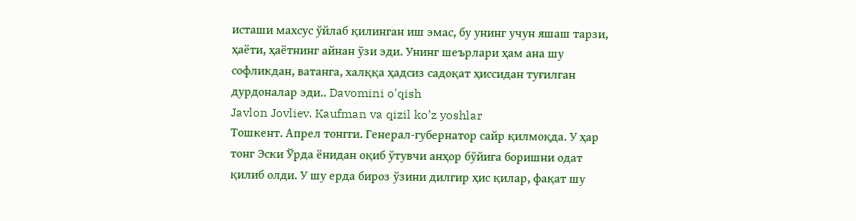исташи махсус ўйлаб қилинган иш эмас, бу унинг учун яшаш тарзи, ҳаёти, ҳаётнинг айнан ўзи эди. Унинг шеърлари ҳам ана шу софликдан, ватанга, халққа ҳадсиз садоқат ҳиссидан туғилган дурдоналар эди.. Davomini o'qish
Javlon Jovliev. Kaufman va qizil ko’z yoshlar
Тошкент. Апрел тонгги. Генерал-губернатор сайр қилмоқда. У ҳар тонг Эски Ўрда ёнидан оқиб ўтувчи анҳор бўйига боришни одат қилиб олди. У шу ерда бироз ўзини дилгир ҳис қилар, фақат шу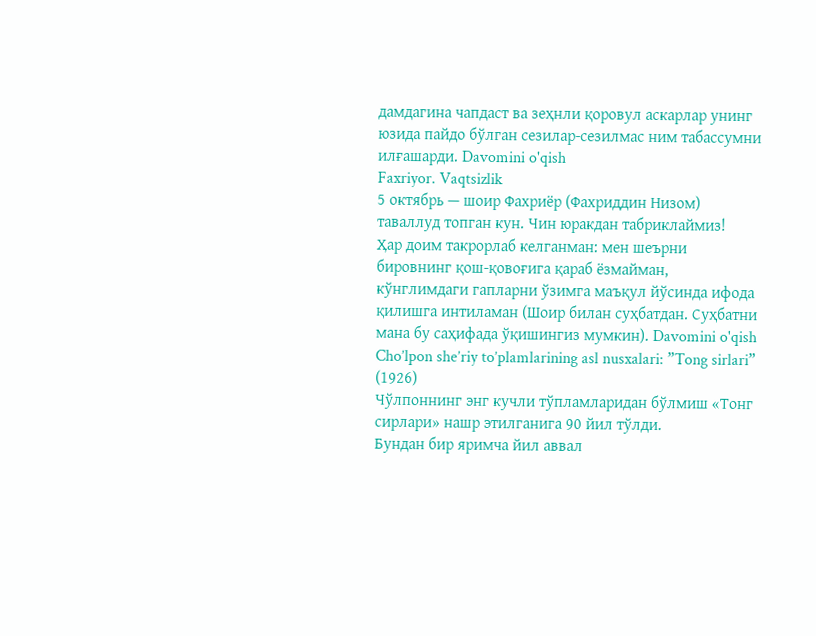дамдагина чапдаст ва зеҳнли қоровул аскарлар унинг юзида пайдо бўлган сезилар-сезилмас ним табассумни илғашарди. Davomini o'qish
Faxriyor. Vaqtsizlik
5 октябрь — шоир Фахриёр (Фахриддин Низом) таваллуд топган кун. Чин юракдан табриклаймиз!
Ҳар доим такрорлаб келганман: мен шеърни бировнинг қош-қовоғига қараб ёзмайман, кўнглимдаги гапларни ўзимга маъқул йўсинда ифода қилишга интиламан (Шоир билан суҳбатдан. Суҳбатни мана бу саҳифада ўқишингиз мумкин). Davomini o'qish
Cho’lpon she’riy to’plamlarining asl nusxalari: ”Tong sirlari” (1926)
Чўлпоннинг энг кучли тўпламларидан бўлмиш «Тонг сирлари» нашр этилганига 90 йил тўлди.
Бундан бир яримча йил аввал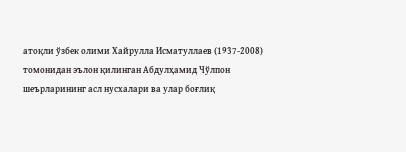атоқли ўзбек олими Хайрулла Исматуллаев (1937-2008) томонидан эълон қилинган Абдулҳамид Чўлпон шеърларининг асл нусхалари ва улар боғлиқ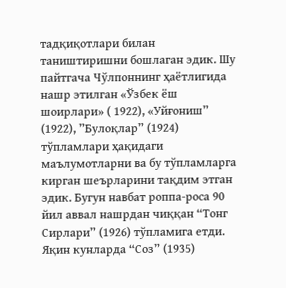тадқиқотлари билан таништиришни бошлаган эдик. Шу пайтгача Чўлпоннинг ҳаётлигида нашр этилган «Ўзбек ёш шоирлари» ( 1922), «Уйғониш” (1922), ”Булоқлар” (1924) тўпламлари ҳақидаги маълумотларни ва бу тўпламларга кирган шеърларини тақдим этган эдик. Бугун навбат роппа-роса 90 йил аввал нашрдан чиққан “Тонг Сирлари” (1926) тўпламига етди. Яқин кунларда “Соз” (1935)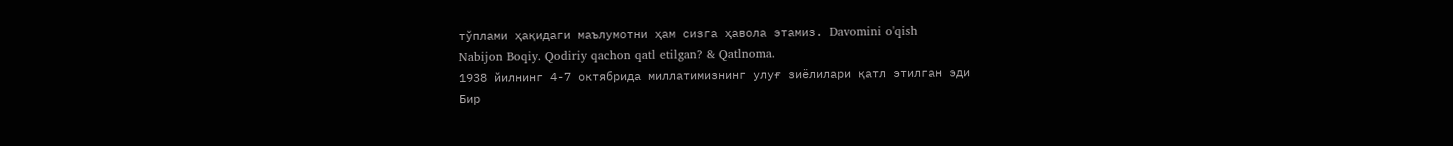тўплами ҳақидаги маълумотни ҳам сизга ҳавола этамиз. Davomini o'qish
Nabijon Boqiy. Qodiriy qachon qatl etilgan? & Qatlnoma.
1938 йилнинг 4-7 октябрида миллатимизнинг улуғ зиёлилари қатл этилган эди
Бир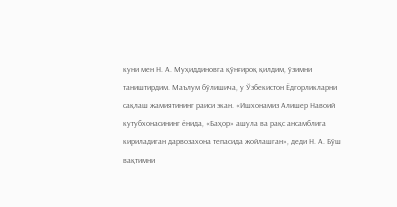куни мен Н. А. Муҳиддиновга қўнғироқ қилдим, ўзимни таништирдим. Маълум бўлишича, у Ўзбекистон Ёдгорликларни сақлаш жамиятининг раиси экан. «Ишхонамиз Алишер Навоий кутубхонасининг ёнида, «Баҳор» ашула ва рақс ансамблига кириладиган дарвозахона тепасида жойлашган», деди Н. А. Бўш вақтимни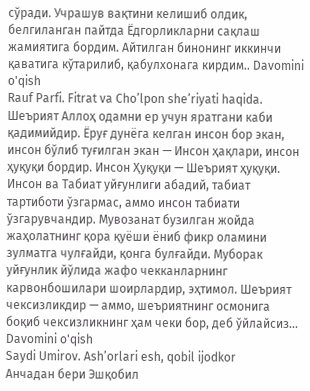сўради. Учрашув вақтини келишиб олдик, белгиланган пайтда Ёдгорликларни сақлаш жамиятига бордим. Айтилган бинонинг иккинчи қаватига кўтарилиб, қабулхонага кирдим.. Davomini o'qish
Rauf Parfi. Fitrat va Cho’lpon she’riyati haqida.
Шеърият Аллоҳ одамни ер учун яратгани каби қадимийдир. Ёруғ дунёга келган инсон бор экан, инсон бўлиб туғилган экан — Инсон ҳақлари, инсон ҳуқуқи бордир. Инсон Ҳуқуқи — Шеърият ҳуқуқи. Инсон ва Табиат уйғунлиги абадий, табиат тартиботи ўзгармас, аммо инсон табиати ўзгарувчандир. Мувозанат бузилган жойда жаҳолатнинг қора қуёши ёниб фикр оламини зулматга чулғайди, қонга булғайди. Муборак уйғунлик йўлида жафо чекканларнинг карвонбошилари шоирлардир, эҳтимол. Шеърият чексизликдир — аммо, шеъриятнинг осмонига боқиб чексизликнинг ҳам чеки бор, деб ўйлайсиз… Davomini o'qish
Saydi Umirov. Ash’orlari esh, qobil ijodkor
Анчадан бери Эшқобил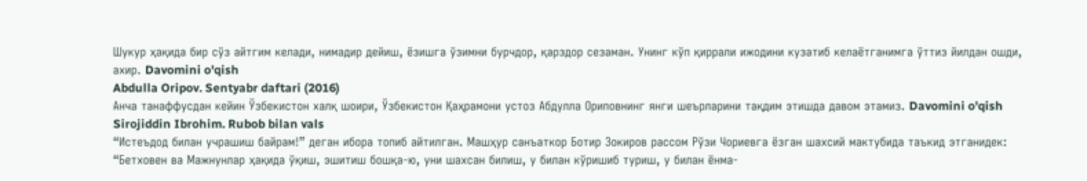Шукур ҳақида бир сўз айтгим келади, нимадир дейиш, ёзишга ўзимни бурчдор, қарздор сезаман. Унинг кўп қиррали ижодини кузатиб келаётганимга ўттиз йилдан ошди, ахир. Davomini o'qish
Abdulla Oripov. Sentyabr daftari (2016)
Анча танаффусдан кейин Ўзбекистон халқ шоири, Ўзбекистон Қаҳрамони устоз Абдулла Ориповнинг янги шеърларини тақдим этишда давом этамиз. Davomini o'qish
Sirojiddin Ibrohim. Rubob bilan vals
“Истеъдод билан учрашиш байрам!” деган ибора топиб айтилган. Машҳур санъаткор Ботир Зокиров рассом Рўзи Чориевга ёзган шахсий мактубида таъкид этганидек: “Бетховен ва Мажнунлар ҳақида ўқиш, эшитиш бошқа-ю, уни шахсан билиш, у билан кўришиб туриш, у билан ёнма-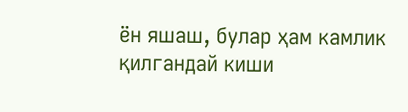ён яшаш, булар ҳам камлик қилгандай киши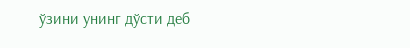ўзини унинг дўсти деб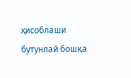ҳисоблаши бутунлай бошқа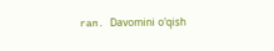гап. Davomini o'qish